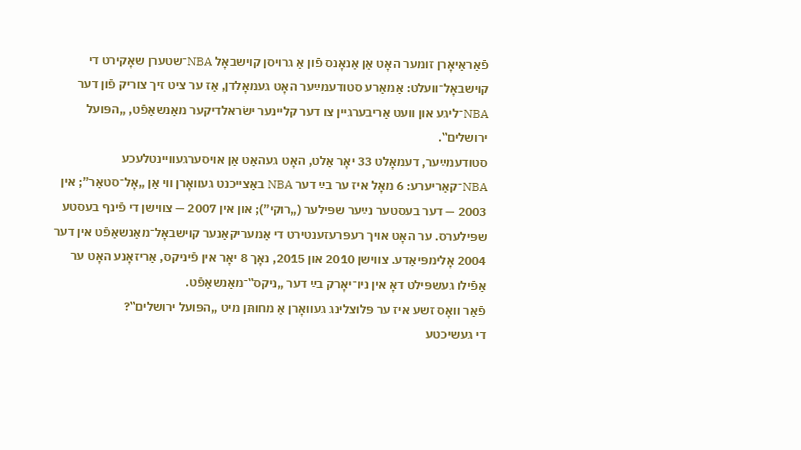פֿאַראַיאָרן זומער האָט אַן אַנאָנס פֿון אַ גרויסן קוישבאָל NBA־שטערן שאָקירט די קוישבאָל־וועלט: אַמאַרע סטודעמײַער האָט געמאָלדן, אַז ער ציט זיך צוריק פֿון דער NBA־ליגע און וועט אַריבערגיין צו דער קליינער ישׂראלדיקער מאַנשאַפֿט, „הפּועל ירושלים‟.
סטודעמײַער, דעמאָלט 33 יאָר אַלט, האָט געהאַט אַן אויסערגעוויינטלעכע NBA־קאַריערע: 6 מאָל איז ער בײַ דער NBA באַצייכנט געוואָרן ווי אַן „אָל־סטאַר”; אין 2003 — דער בעסטער נײַער שפּילער („רוקי”); און אין 2007 — צווישן די פֿינף בעסטע שפּילערס. ער האָט אויך רעפּרעזענטירט די אַמעריקאַנער קוישבאָל־מאַנשאַפֿט אין דער 2004 אָלימפּיאַדע. צווישן 2010 און 2015, נאָך 8 יאָר אין פֿיניקס, אַריזאָנע האָט ער אַפֿילו געשפּילט דאָ אין ניו־יאָרק בײַ דער „ניקס‟־מאַנשאַפֿט.
פֿאַר וואָס זשע איז ער פּלוצלינג געוואָרן אַ מחותּן מיט „הפּועל ירושלים‟?
די געשיכטע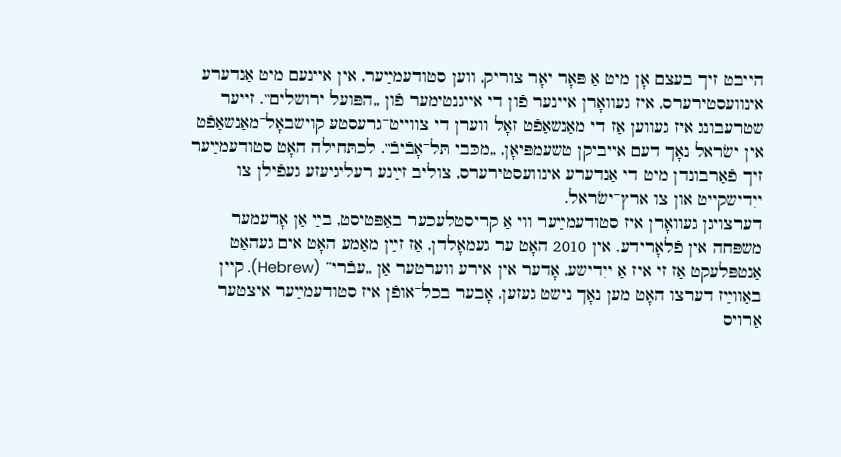הייבט זיך בעצם אָן מיט אַ פּאָר יאָר צוריק, ווען סטודעמײַער, אין איינעם מיט אַנדערע אינוועסטירערס, איז געוואָרן איינער פֿון די אייגנטימער פֿון „הפּועל ירושלים‟. זייער שטרעבונג איז געווען אַז די מאַנשאַפֿט זאָל ווערן די צווייט־גרעסטע קוישבאָל־מאַנשאַפֿט אין ישׂראל נאָך דעם אייביקן טשעמפּיאָן, „מכּבי תּל־אָבֿיבֿ‟. לכתּחילה האָט סטודעמײַער זיך פֿאַרבונדן מיט די אַנדערע אינוועסטירערס, צוליב זײַנע רעליגיעזע געפֿילן צו ייִדישקייט און צו ארץ־ישׂראל.
דערצויגן געוואָרן איז סטודעמײַער ווי אַ קריסטלעכער באַפּטיסט, בײַ אַן אָרעמער משפּחה אין פֿלאָרידע. אין 2010 האָט ער געמאָלדן, אַז זײַן מאַמע האָט אים געהאַט אַנטפּלעקט אַז זי איז אַ ייִדישע, אָדער אין אירע ווערטער אַן „עבֿרי” (Hebrew). קיין באַווײַז דערצו האָט מען נאָך נישט געזען, אָבער בכל־אופֿן איז סטודעמײַער איצטער אַרויס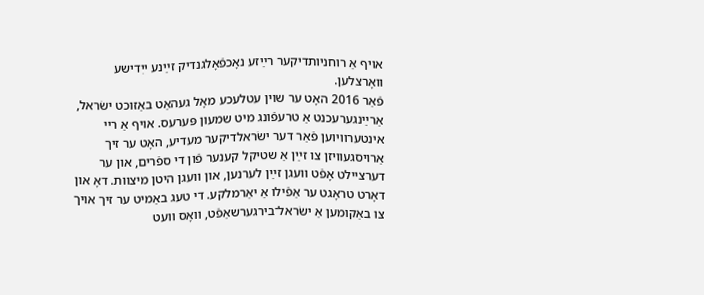אויף אַ רוחניותדיקער רײַזע נאָכפֿאָלגנדיק זײַנע ייִדישע וואָרצלען.
פֿאַר 2016 האָט ער שוין עטלעכע מאָל געהאַט באַזוכט ישׂראל, אַרײַנגערעכנט אַ טרעפֿונג מיט שמעון פּערעס. אויף אַ ריי אינטערוויוען פֿאַר דער ישׂראלדיקער מעדיע, האָט ער זיך אַרויסגעוויזן צו זײַן אַ שטיקל קענער פֿון די ספֿרים, און ער דערציילט אָפֿט וועגן זײַן לערנען, און וועגן היטן מיצוות. דאָ און דאָרט טראָגט ער אַפֿילו אַ יאַרמלקע. די טעג באַמיט ער זיך אויך צו באַקומען אַ ישׂראל־בירגערשאַפֿט, וואָס וועט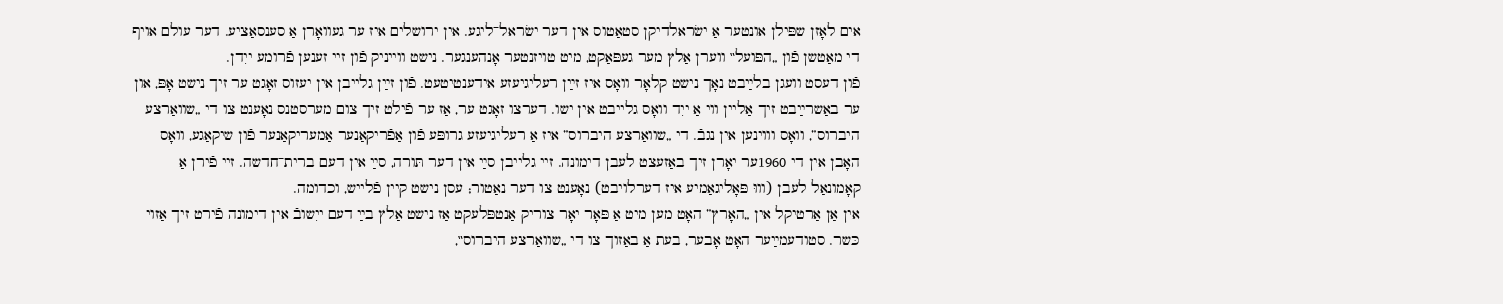אים לאָזן שפּילן אונטער אַ ישׂראלדיקן סטאַטוס אין דער ישׂראל־ליגע. אין ירושלים איז ער געוואָרן אַ סענסאַציע. דער עולם אויף די מאַטשן פֿון „הפּועל‟ ווערן אַלץ מער געפּאַקט, מיט טויזנטער אָנהענגער. נישט ווייניק פֿון זיי זענען פֿרומע ייִדן.
פֿון דעסט וועגן בלײַבט נאָך נישט קלאָר וואָס איז זײַן רעליגיעזע אידענטיטעט. פֿון זײַן גלייבן אין יעזוס זאָגט ער זיך נישט אָפּ, און ער באַשרײַבט זיך אַליין ווי אַ ייִד וואָס גלייבט אין ישו. דערצו זאָגט ער, אַז ער פֿילט זיך צום מערסטנס נאָענט צו די „שוואַרצע היברוס”, וואָס וווינען אין נגבֿ. די „שוואַרצע היברוס” איז אַ רעליגיעזע גרופּע פֿון אַפֿריקאַנער אַמעריקאַנער פֿון שיקאַגע, וואָס האָבן אין די 1960ער יאָרן זיך באַזעצט לעבן דימונה. זיי גלייבן סײַ אין דער תּורה, סײַ אין דעם ברית־חדשה. זיי פֿירן אַ קאָמונאַל לעבן (וווּ פּאָליגאַמיע איז דערלויבט) נאָענט צו דער נאַטור; עסן נישט קיין פֿלייש, וכדומה.
אין אַן אַרטיקל אין „האָרץ” האָט מען מיט אַ פּאָר יאָר צוריק אַנטפּלעקט אַז נישט אַלץ בײַ דעם ייִשובֿ אין דימונה פֿירט זיך אַזוי כּשר. סטודעמײַער האָט אָבער, בעת אַ באַזוך צו די „שוואַרצע היברוס‟,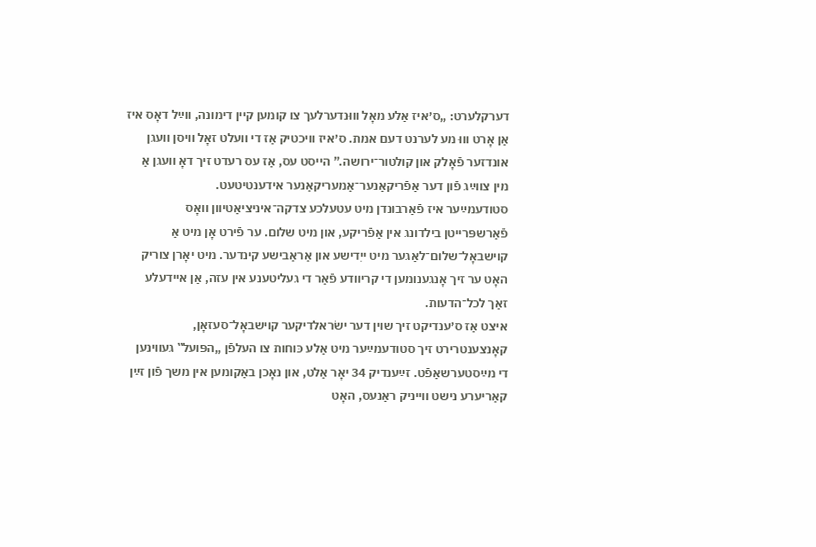דערקלערט: „ס׳איז אַלע מאָל וווּנדערלעך צו קומען קיין דימונה, ווײַל דאָס איז אַן אָרט וווּ מע לערנט דעם אמת. ס׳איז וויכטיק אַז די וועלט זאָל וויסן וועגן אונדזער פֿאָלק און קולטור־ירושה.” הייסט עס, אַז עס רעדט זיך דאָ וועגן אַ מין צווײַג פֿון דער אַפֿריקאַנער־אַמעריקאַנער אידענטיטעט.
סטודעמײַער איז פֿאַרבונדן מיט עטעלכע צדקה־איניציאַטיוון וואָס פֿאַרשפּרייטן בילדונג אין אַפֿריקע, און מיט שלום. ער פֿירט אָן מיט אַ קוישבאָל־שלום־לאַגער מיט ייִדישע און אַראַבישע קינדער. מיט יאָרן צוריק האָט ער זיך אָנגענומען די קריװדע פֿאַר די געליטענע אין עזה, אַן איידעלע זאַך לכל־הדעות.
איצט אַז ס׳ענדיקט זיך שוין דער ישׂראלדיקער קוישבאָל־סעזאָן, קאָנצענטרירט זיך סטודעמײַער מיט אַלע כּוחות צו העלפֿן „הפּועל‟ געווינען די מײַסטערשאַפֿט. זײַענדיק 34 יאָר אַלט, און נאָכן באַקומען אין משך פֿון זײַן קאַריערע נישט ווייניק ראַנעס, האָט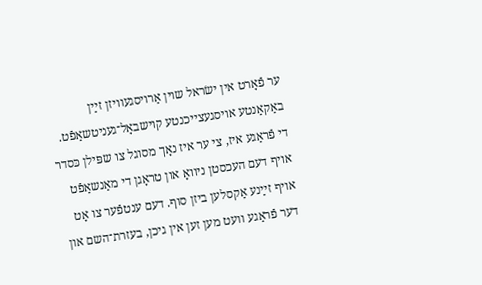ער פֿאָרט אין ישׂראל שוין אַרויסגעוויזן זײַן באַקאַנטע אויסגעצייכנטע קוישבאָל־געניטשאַפֿט. די פֿראַגע איז, צי ער איז נאָך מסוגל צו שפּילן כּסדר אויף דעם העכסטן ניוואָ און טראָגן די מאַנשאַפֿט אויף זײַנע אַקסלען ביזן סוף. דעם ענטפֿער צו אָט דער פֿראַגע וועט מען זען אין גיכן, בעזרת־השם און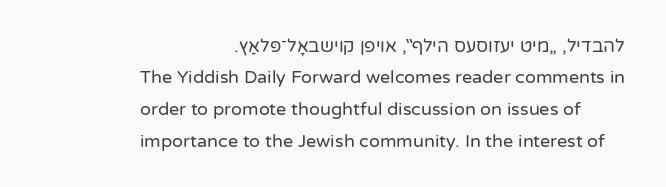להבדיל, „מיט יעזוסעס הילף‟, אויפן קוישבאָל־פּלאַץ.
The Yiddish Daily Forward welcomes reader comments in order to promote thoughtful discussion on issues of importance to the Jewish community. In the interest of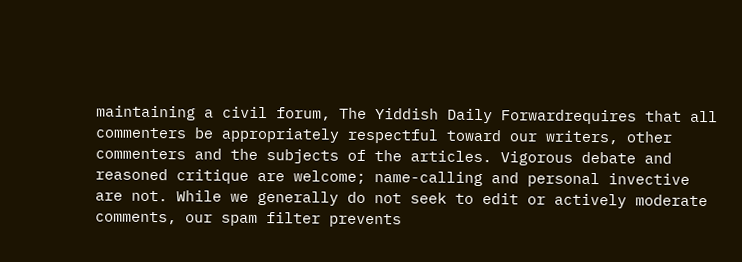maintaining a civil forum, The Yiddish Daily Forwardrequires that all commenters be appropriately respectful toward our writers, other commenters and the subjects of the articles. Vigorous debate and reasoned critique are welcome; name-calling and personal invective are not. While we generally do not seek to edit or actively moderate comments, our spam filter prevents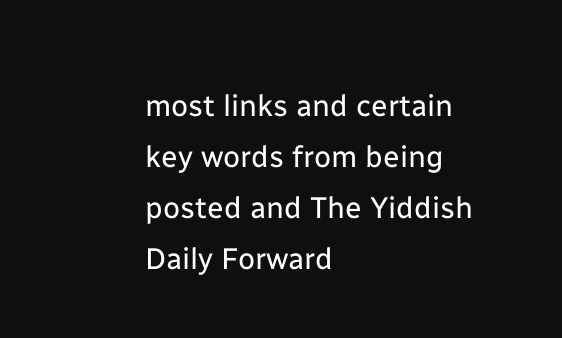most links and certain key words from being posted and The Yiddish Daily Forward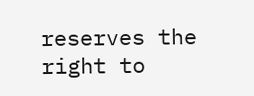reserves the right to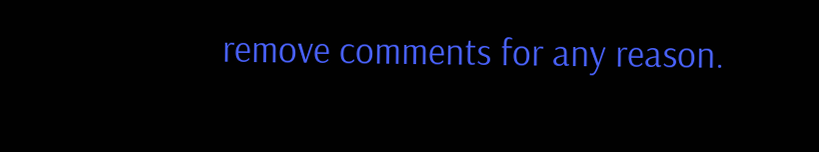remove comments for any reason.